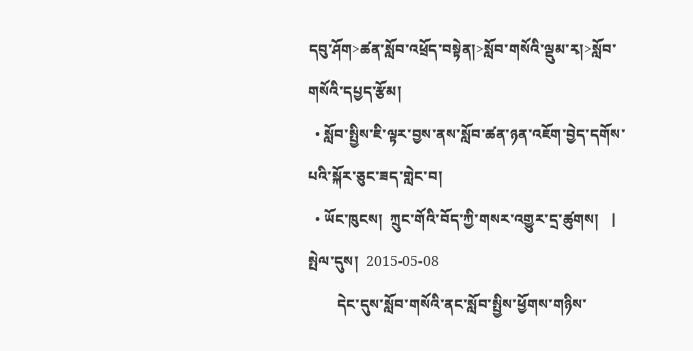དབུ་ཤོག>ཚན་སློབ་འཕྲོད་བསྟེན།>སློབ་གསོའི་ལྡུམ་རྭ།>སློབ་གསོའི་དཔྱད་རྩོམ།
  • སློབ་སྤྱིས་ཇི་ལྟར་བྱས་ནས་སློབ་ཚན་ཉན་འཇོག་བྱེད་དགོས་པའི་སྐོར་ཅུང་ཟད་གླེང་བ།
  • ཡོང་ཁུངས།  ཀྲུང་གོའི་བོད་ཀྱི་གསར་འགྱུར་དྲ་ཚུགས།   |     སྤེལ་དུས།  2015-05-08
        དེང་དུས་སློབ་གསོའི་ནང་སློབ་སྤྱིས་ཕྱོགས་གཉིས་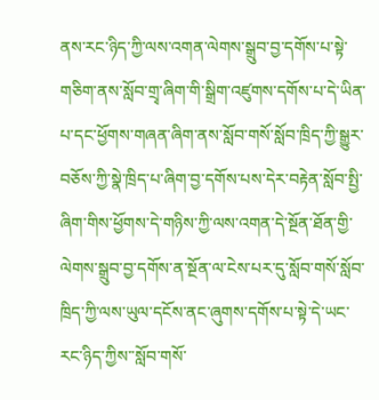ནས་རང་ཉིད་ཀྱི་ལས་འགན་ལེགས་སྒྲུབ་བྱ་དགོས་པ་སྟེ་གཅིག་ནས་སློབ་གྲྭ་ཞིག་གི་སྒྲིག་འཛུགས་དགོས་པ་དེ་ཡིན་པ་དང་ཕྱོགས་གཞན་ཞིག་ནས་སློབ་གསོ་སློབ་ཁྲིད་ཀྱི་སྒྱུར་བཅོས་ཀྱི་སྣེ་ཁྲིད་པ་ཞིག་བྱ་དགོས་པས་དེར་བརྟེན་སློབ་སྤྱི་ཞིག་གིས་ཕྱོགས་དེ་གཉིས་ཀྱི་ལས་འགན་དེ་སྔོན་ཐོན་གྱི་ལེགས་སྒྲུབ་བྱ་དགོས་ན་སྔོན་ལ་ངེས་པར་དུ་སློབ་གསོ་སློབ་ཁྲིད་ཀྱི་ལས་ཡུལ་དངོས་ནང་ཞུགས་དགོས་པ་སྟེ་དེ་ཡང་རང་ཉིད་ཀྱིས་་སློབ་གསོ་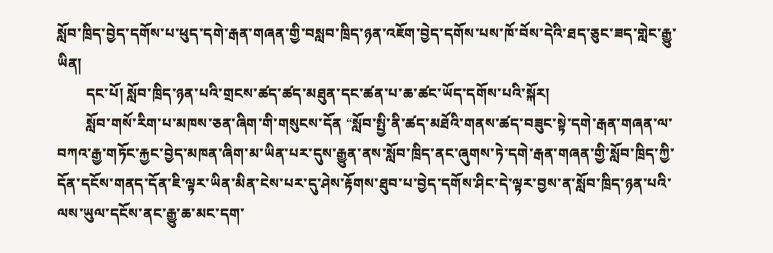སློབ་ཁྲིད་བྱེད་དགོས་པ་ཕུད་དགེ་རྒན་གཞན་གྱི་བསླབ་ཁྲིད་ཉན་འཇོག་བྱེད་དགོས་པས་ཁོ་བོས་དེའི་ཐད་ཅུང་ཟད་གླེང་རྒྱུ་ཡིན།
        དང་པོ། སློབ་ཁྲིད་ཉན་པའི་གྲངས་ཚད་ཚད་མཐུན་དང་ཚན་པ་ཆ་ཚང་ཡོད་དགོས་པའི་སྐོར།
        སློབ་གསོ་རིག་པ་མཁས་ཅན་ཞིག་གི་གསུངས་དོན “སློབ་སྤྱི་ནི་ཚད་མཐོའི་གནས་ཚད་བཟུང་སྟེ་དགེ་རྒན་གཞན་ལ་བཀའ་རྒྱ་གཏོང་རྐྱང་བྱེད་མཁན་ཞིག་མ་ཡིན་པར་དུས་རྒྱུན་ནས་སློབ་ཁྲིད་ནང་ཞུགས་ཏེ་དགེ་རྒན་གཞན་གྱི་སློབ་ཁྲིད་ཀྱི་དོན་དངོས་གནད་དོན་ཇི་ལྟར་ཡིན་མིན་ངེས་པར་དུ་ཤེས་རྟོགས་ཐུབ་པ་བྱེད་དགོས་ཤིང་དེ་ལྟར་བྱས་ན་སློབ་ཁྲིད་ཉན་པའི་ལས་ཡུལ་དངོས་ནང་རྒྱུ་ཆ་མང་དག་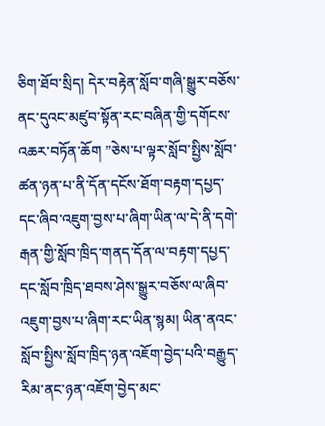ཅིག་ཐོབ་སྲིད། དེར་བརྟེན་སློབ་གཞི་སྒྱུར་བཅོས་ནང་དུའང་མཛུབ་སྟོན་རང་བཞིན་གྱི་དགོངས་འཆར་བཏོན་ཆོག ”ཅེས་པ་ལྟར་སློབ་སྤྱིས་སློབ་ཚན་ཉན་པ་ནི་དོན་དངོས་ཐོག་བརྟག་དཔྱད་དང་ཞིབ་འཇུག་བྱས་པ་ཞིག་ཡིན་ལ་དེ་ནི་དགེ་རྒན་གྱི་སློབ་ཁྲིད་གནད་དོན་ལ་བརྟག་དཔྱད་དང་སློབ་ཁྲིད་ཐབས་ཤེས་སྒྱུར་བཅོས་ལ་ཞིབ་འཇུག་བྱས་པ་ཞིག་རང་ཡིན་སྙམ། ཡིན་ནའང་སློབ་སྤྱིས་སློབ་ཁྲིད་ཉན་འཇོག་བྱེད་པའི་བརྒྱུད་རིམ་ནང་ཉན་འཇོག་བྱེད་མང་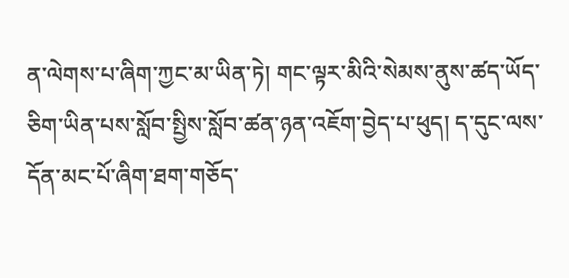ན་ལེགས་པ་ཞིག་ཀྱང་མ་ཡིན་ཏེ། གང་ལྟར་མིའི་སེམས་ནུས་ཚད་ཡོད་ཅིག་ཡིན་པས་སློབ་སྤྱིས་སློབ་ཚན་ཉན་འཇོག་བྱེད་པ་ཕུད། ད་དུང་ལས་དོན་མང་པོ་ཞིག་ཐག་གཅོད་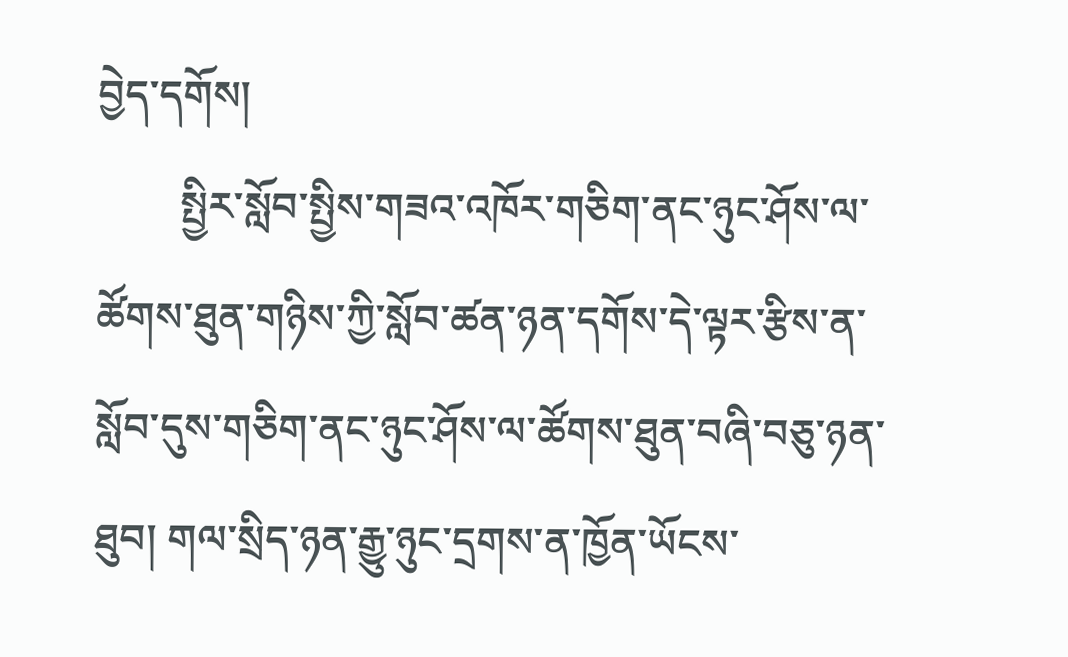བྱེད་དགོས།
        སྤྱིར་སློབ་སྤྱིས་གཟའ་འཁོར་གཅིག་ནང་ཉུང་ཤོས་ལ་ཚོགས་ཐུན་གཉིས་ཀྱི་སློབ་ཚན་ཉན་དགོས་དེ་ལྟར་རྩིས་ན་སློབ་དུས་གཅིག་ནང་ཉུང་ཤོས་ལ་ཚོགས་ཐུན་བཞི་བཅུ་ཉན་ཐུབ། གལ་སྲིད་ཉན་རྒྱུ་ཉུང་དྲགས་ན་ཁྱོན་ཡོངས་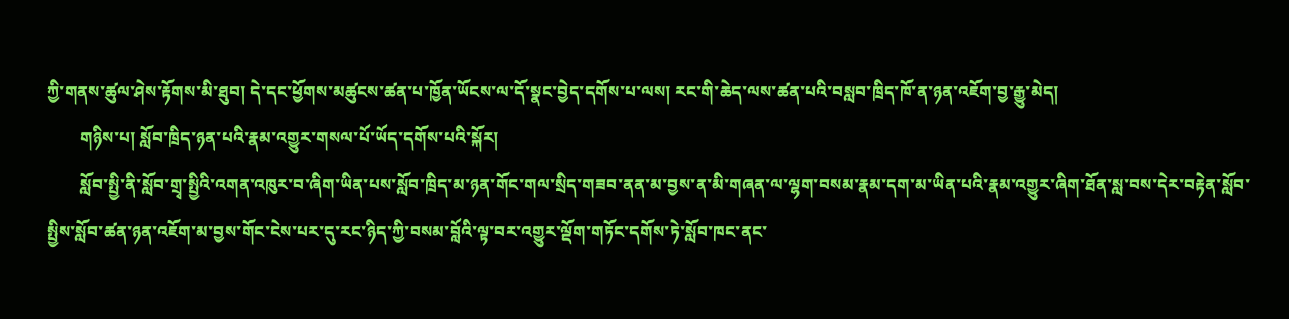ཀྱི་གནས་ཚུལ་ཤེས་རྟོགས་མི་ཐུབ། དེ་དང་ཕྱོགས་མཚུངས་ཚན་པ་ཁྱོན་ཡོངས་ལ་དོ་སྣང་བྱེད་དགོས་པ་ལས། རང་གི་ཆེད་ལས་ཚན་པའི་བསླབ་ཁྲིད་ཁོ་ན་ཉན་འཇོག་བྱ་རྒྱུ་མེད།
        གཉིས་པ། སློབ་ཁྲིད་ཉན་པའི་རྣམ་འགྱུར་གསལ་པོ་ཡོད་དགོས་པའི་སྐོར།
        སློབ་སྤྱི་ནི་སློབ་གྲྭ་སྤྱིའི་འགན་འཁུར་བ་ཞིག་ཡིན་པས་སློབ་ཁྲིད་མ་ཉན་གོང་གལ་སྲིད་གཟབ་ནན་མ་བྱས་ན་མི་གཞན་ལ་ལྷག་བསམ་རྣམ་དག་མ་ཡིན་པའི་རྣམ་འགྱུར་ཞིག་ཐོན་སླ་བས་དེར་བརྟེན་སློབ་སྤྱིས་སློབ་ཚན་ཉན་འཇོག་མ་བྱས་གོང་ངེས་པར་དུ་རང་ཉིད་ཀྱི་བསམ་བློའི་ལྟ་བར་འགྱུར་ལྡོག་གཏོང་དགོས་ཏེ་སློབ་ཁང་ནང་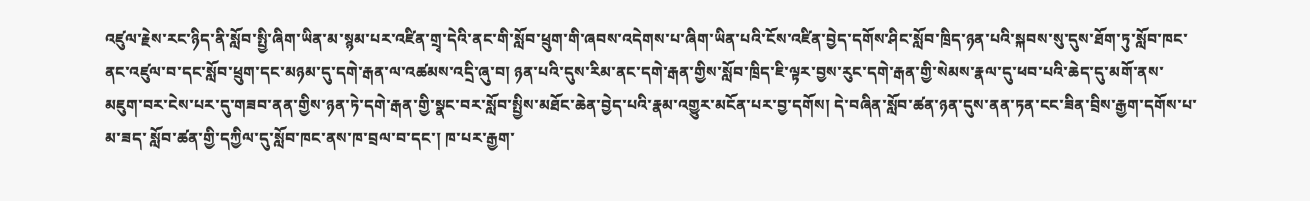འཛུལ་རྗེས་རང་ཉིད་ནི་སློབ་སྤྱི་ཞིག་ཡིན་མ་སྙམ་པར་འཛིན་གྲྭ་དེའི་ནང་གི་སློབ་ཕྲུག་གི་ཞབས་འདེགས་པ་ཞིག་ཡིན་པའི་ངོས་འཛིན་བྱེད་དགོས་ཤིང་སློབ་ཁྲིད་ཉན་པའི་སྐབས་སུ་དུས་ཐོག་ཏུ་སློབ་ཁང་ནང་འཛུལ་བ་དང་སློབ་ཕྲུག་དང་མཉམ་དུ་དགེ་རྒན་ལ་འཚམས་འདྲི་ཞུ་བ། ཉན་པའི་དུས་རིམ་ནང་དགེ་རྒན་གྱིས་སློབ་ཁྲིད་ཇི་ལྟར་བྱས་རུང་དགེ་རྒན་གྱི་སེམས་རྣལ་དུ་ཕབ་པའི་ཆེད་དུ་མགོ་ནས་མཇུག་བར་ངེས་པར་དུ་གཟབ་ནན་གྱིས་ཉན་ཏེ་དགེ་རྒན་གྱི་སྣང་བར་སློབ་སྤྱིས་མཐོང་ཆེན་བྱེད་པའི་རྣམ་འགྱུར་མངོན་པར་བྱ་དགོས། དེ་བཞིན་སློབ་ཚན་ཉན་དུས་ནན་ཏན་ངང་ཟིན་བྲིས་རྒྱག་དགོས་པ་མ་ཟད་ སློབ་ཚན་གྱི་དཀྱིལ་དུ་སློབ་ཁང་ནས་ཁ་བྲལ་བ་དང་། ཁ་པར་རྒྱག་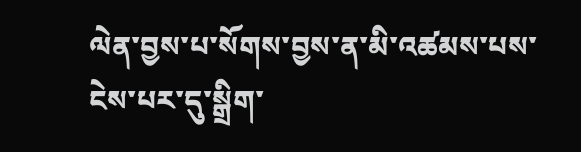ལེན་བྱས་པ་སོགས་བྱས་ན་མི་འཚམས་པས་ངེས་པར་དུ་སྒྲིག་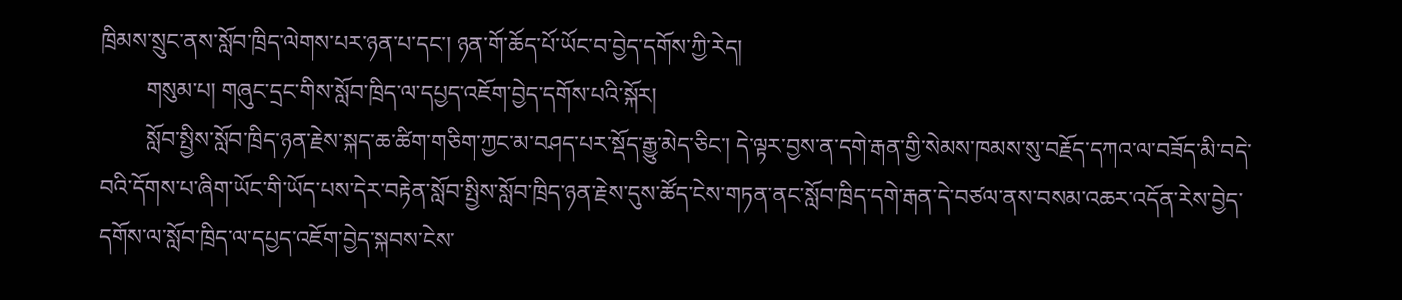ཁྲིམས་སྲུང་ནས་སློབ་ཁྲིད་ལེགས་པར་ཉན་པ་དང་། ཉན་གོ་ཆོད་པོ་ཡོང་བ་བྱེད་དགོས་ཀྱི་རེད།
        གསུམ་པ། གཞུང་དྲང་གིས་སློབ་ཁྲིད་ལ་དཔྱད་འཇོག་བྱེད་དགོས་པའི་སྐོར།
        སློབ་སྤྱིས་སློབ་ཁྲིད་ཉན་རྗེས་སྐད་ཆ་ཚིག་གཅིག་ཀྱང་མ་བཤད་པར་སྡོད་རྒྱུ་མེད་ཅིང་། དེ་ལྟར་བྱས་ན་དགེ་རྒན་གྱི་སེམས་ཁམས་སུ་བརྗོད་དཀའ་ལ་བཟོད་མི་བདེ་བའི་དོགས་པ་ཞིག་ཡོང་གི་ཡོད་པས་དེར་བརྟེན་སློབ་སྤྱིས་སློབ་ཁྲིད་ཉན་རྗེས་དུས་ཚོད་ངེས་གཏན་ནང་སློབ་ཁྲིད་དགེ་རྒན་དེ་བཙལ་ནས་བསམ་འཆར་འདོན་རེས་བྱེད་དགོས་ལ་སློབ་ཁྲིད་ལ་དཔྱད་འཇོག་བྱེད་སྐབས་ངེས་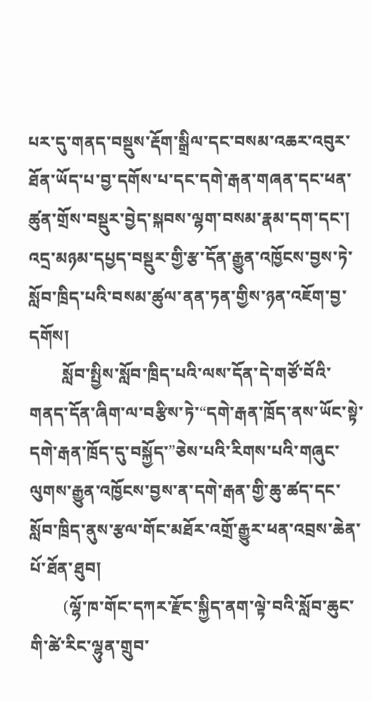པར་དུ་གནད་བསྡུས་རྡོག་སྒྲིལ་དང་བསམ་འཆར་འབུར་ཐོན་ཡོད་པ་བྱ་དགོས་པ་དང་དགེ་རྒན་གཞན་དང་ཕན་ཚུན་གྲོས་བསྡུར་བྱེད་སྐབས་ལྷག་བསམ་རྣམ་དག་དང་། འདྲ་མཉམ་དཔྱད་བསྡུར་གྱི་རྩ་དོན་རྒྱུན་འཁྱོངས་བྱས་ཏེ་སློབ་ཁྲིད་པའི་བསམ་ཚུལ་ནན་ཏན་གྱིས་ཉན་འཇོག་བྱ་དགོས།
        སློབ་སྤྱིས་སློབ་ཁྲིད་པའི་ལས་དོན་དེ་གཙོ་བོའི་གནད་དོན་ཞིག་ལ་བརྩིས་ཏེ་“དགེ་རྒན་ཁྲོད་ནས་ཡོང་སྟེ་དགེ་རྒན་ཁྲོད་དུ་བསྐྱོད་”ཅེས་པའི་རིགས་པའི་གཞུང་ལུགས་རྒྱུན་འཁྱོངས་བྱས་ན་དགེ་རྒན་གྱི་ཆུ་ཚད་དང་སློབ་ཁྲིད་ནུས་རྩལ་གོང་མཐོར་འགྲོ་རྒྱུར་ཕན་འབྲས་ཆེན་པོ་ཐོན་ཐུབ།
        (ལྷོ་ཁ་གོང་དཀར་རྫོང་སྐྱིད་ནག་ལྟེ་བའི་སློབ་ཆུང་གི་ཚེ་རིང་ལྷུན་གྲུབ་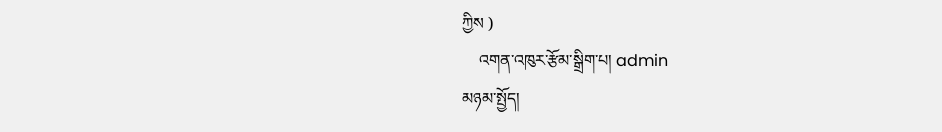ཀྱིས )
    འགན་འཁུར་རྩོམ་སྒྲིག་པ། admin
མཉམ་སྤྱོད།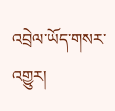འབྲེལ་ཡོད་གསར་འགྱུར།